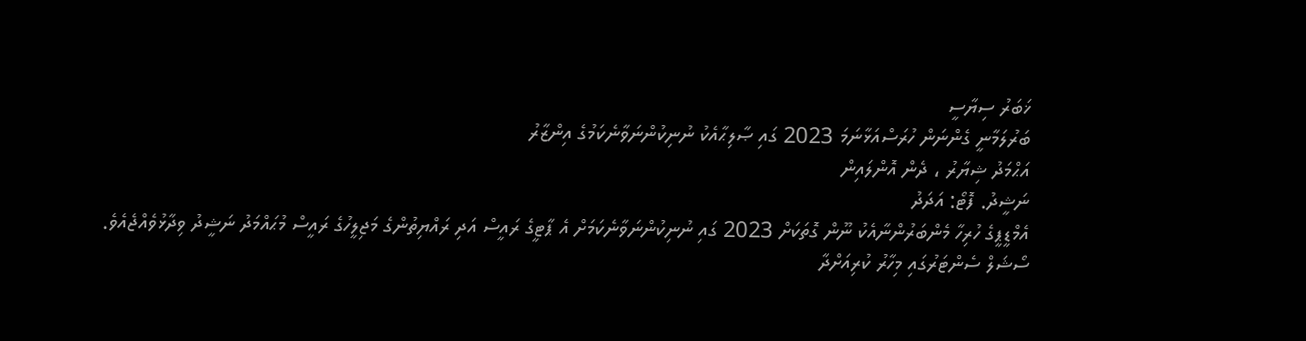ޚަބަރު ސިޔާސީ
ބަރުލަމާނީ ގެންނަން ހުރަސްއަޅާނަމަ 2023 ގައި ޞާލިޙާއެކު ނުނިކުންނަވާނެކަމުގެ އިންޒާރު
އަޙްމަދު ޝިޔާރު ، ދެން އޮންލައިން
ނަޝީދު. ފޮޓޯ: އަދަދު
އެމްޑީޕީގެ ހުރިހާ މެންބަރުންނާއެކު ނޫން ގޮތަކަށް 2023 ގައި ނުނިކުންނަވާނެކަމަށް އެ ޕާޓީގެ ރައީސް އަދި ރައްޔިތުންގެ މަޖިލީހުގެ ރައީސް މުޙައްމަދު ނަޝީދު ވިދާޅުވެއްޖެއެވެ.
ސޯޝަލް ސެންޓަރުގައި މިހާރު ކުރިއަށްދާ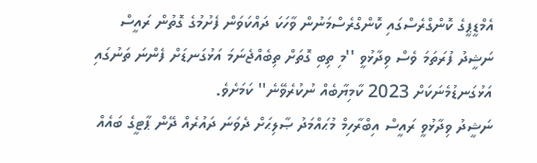އެމްޑީޕީގެ ކޮންގްރެސްގައި ކޮންގްރެސްމަނުން ވާހަކަ ދައްކަވަން ފެށުމުގެ ގޮތުން ރައީސް ނަޝީދު ފުރަތަމަ ވެސް ވިދާޅުވީ ''މި ތިބި ގޮތަށް ތިބެއްޖެނަމަ އަޅުގަނޑަށް ފެންނަ ތަނުގައި އަޅުގަނޑުމެނަކަށް 2023 ކާމިޔާބެއް ނުކުރެވޭނެ'' ކަމަށެވެ.
ނަޝީދު ވިދާޅުވީ ރައީސް އިބްރާހިމް މުޙައްމަދު ޞާލިޙަށް ދެވަނަ ދައުރެއް ދޭން ޕާޓީގެ ބައެއް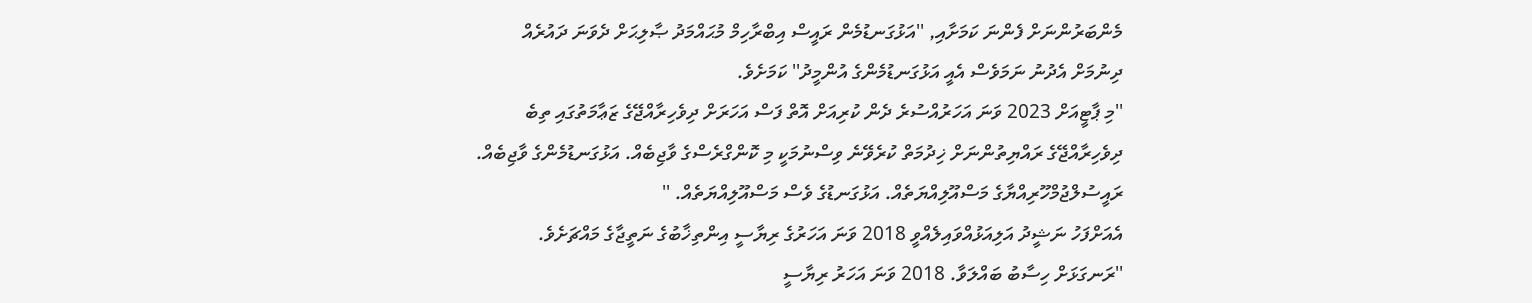މެންބަރުންނަށް ފެންނަ ކަމަށާއި, ''އަޅުގަނޑުމެން ރައީސް އިބްރާހިމް މުޙައްމަދު ޞާލިޙަށް ދެވަނަ ދައުރެއް ދިނުމަށް އެދުނު ނަމަވެސް އެއީ އަޅުގަނޑުމެންގެ އުންމީދު'' ކަމަށެވެ.
''މި ޕާޓީއަށް 2023 ވަނަ އަހަރުއްސުރެ ދެން ކުރިއަށް އޮތް ފަސް އަހަރަށް ދިވެހިރާއްޖޭގެ ޒަޢާމަތުގައި ތިބެ ދިވެހިރާއްޖޭގެ ރައްޔިތުންނަށް ޚިދުމަތް ކުރެވޭނެ ވިސްނުމަކީ މި ކޮންގްރެސްގެ ވާޖިބެއް. އަޅުގަނޑުމެންގެ ވާޖިބެއް. ރައީސުލްޖުމްހޫރިއްޔާގެ މަސްއޫލިއްޔަތެއް. އަޅުގަނޑުގެ ވެސް މަސްއޫލިއްޔަތެއް. ''
އެއަށްފަހު ނަޝީދު އަލިއަޅުއްވައިލެއްވީ 2018 ވަނަ އަހަރުގެ ރިޔާސީ އިންތިޚާބުގެ ނަތީޖާގެ މައްޗަށެވެ.
''ރަނގަޅަށް ހިސާބު ބައްލަވާ. 2018 ވަނަ އަހަރު ރިޔާސީ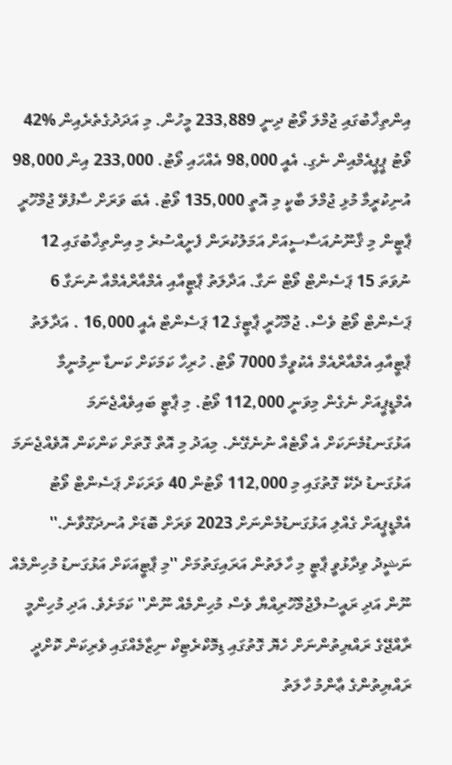އިންތިޚާބުގައި ޖުމްލަ ވޯޓު ދިނީ 233,889 މީހުން. މި އަދަދުގެތެރެއިން %42 ވޯޓު ޕީޕީއެމްއިން ނެގި. އެއީ 98,000 އެއްހައި ވޯޓު. 233,000 އިން 98,000 އުނިކުރީމާ މުޅި ޖުމްލަ ބާކީ މި އޮތީ 135,000 ވޯޓު. އެބަ ވަރަށް ސާފުވޭ ޖުމްހޫރީ ޕާޓީން މި ޤާނޫނުއަސާސީއަށް އަމަލުކުރަން ފެށީއްސުރެ މި އިންތިޚާބުގައި 12 ނުވަތަ 15 ޕަސެންޓް ވޯޓް ނަގާ. އަދާލަތު ޕާޓީއާއި އެމްއާރްއެމްއާ ނުނަގާ 6 ޕަސެންޓް ވޯޓު ވެސް. ޖުމްހޫރީ ޕާޓީގެ 12 ޕަސެންޓް އެއީ 16,000 . އަދާލަތު ޕާޓީއާއި އެމްއާރްއެމް އެކުވީމާ 7000 ވޯޓު. ހުރިހާ ކަމަކަށް ކަނޑާ ނިމުނީމާ އެމްޑީޕީއަށް ނެގެން މިވަނީ 112,000 ވޯޓު. މި ޕާޓީ ބައިވެއްޖެނަމަ އަޅުގަނޑުމެނަކަށް އެ ވޯޓެއް ނުނެގޭނެ. މިއަދު މި އޮތް ގޮތަށް ކަންކަން އޮވެއްޖެނަމަ އަޅުގަނޑު ދެކޭ ގޮތުގައި މި 112,000 ވޯޓުން 40 ވަރަކަށް ޕަސެންޓް ވޯޓު އެމްޑީޕީއަށް ގެއްލި އަޅުގަނޑުމެންނަށް 2023 ވަރަށް ބޮޑަށް އުނދަގޫވާނެ.''
ނަޝީދު ވިދާޅުވީ ޕާޓީ މި ހާލަތުން އަރައިގަތުމަށް ''މި ޕާޓީއަކަށް އަޅުގަނޑު މުހިންމެއް ނޫން އަދި ރައީސުލްޖުމްހޫރިއްޔާ ވެސް މުހިންމެއް ނޫން'' ކަމަށެވެ. އަދި މުހިންމީ ރާއްޖޭގެ ރައްޔިތުންނަށް ހެޔޮ ގޮތުގައި ޑިމޮކްރެޓިކް ނިޒާމެއްގައި ވެރިކަން ކޮށްދީ ރައްޔިތުންގެ ޢާންމު ހާލަތު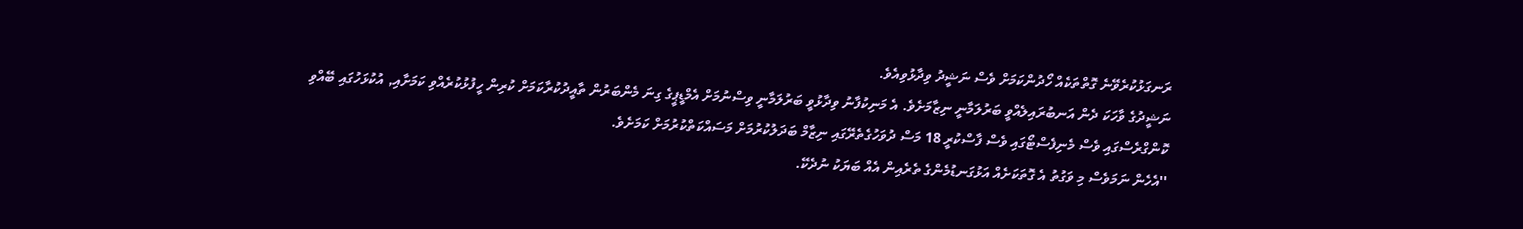ރަނގަޅުކުރެވޭނެ ގޮތްތަކެއް ހޯދުންކަމަށް ވެސް ނަޝީދު ވިދާޅުވިއެވެ.
ނަޝީދުގެ ވާހަކަ ދެން އަނބުރައިލެއްވީ ބަރުލަމާނީ ނިޒާމަށެވެ. އެ މަނިކުފާނު ވިދާޅުވީ ބަރުލަމާނީ ވިސްނުމަށް އެމްޑީޕީގެ ގިނަ މެންބަރުން ތާއީދުކުރާކަމަށް ކުރިން ހީފުޅުކުރެއްވި ކަމަށާއި, އުކުޅަހުގައި ބޭއްވި ކޮންގްރެސްގައި ވެސް މެނިފެސްޓޯގައި ވެސް ފާސްކުރީ 18 މަސް ދުވަހުގެތެރޭގައި ނިޒާމް ބަދަލުކުރުމަށް މަސައްކަތްކުރުމަށް ކަމަށެވެ.
''އެހެން ނަމަވެސް މި ވަގުތު އެ ގޮތަކަށެއް އަޅުގަނޑުމެންގެ ތެރެއިން އެއް ބަޔަކު ނުދެކޭ.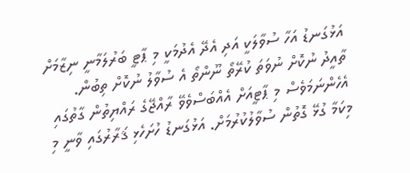އަޅުގަނޑު އަހާ ސުވާލަކީ އަދި އެދޭ އެދުމަކީ މި ޕާޓީ ބަރުލަމާނީ ނިޒާމަށް ތާއީދު ނުކޮށް ނުވަތަ ކުރޭތޯ ނޫންތޯ އެ ސުވާލު ނުކޮށް ތިބުން. އެހެންނަމަވެސް މި ޕާޓީއަށް އެއްބަސްވެވޭ ރާއްޖޭގެ ރައްޔިތުން ގާތުގައި މިކަމާ ގުޅޭ ގޮތުން ސުވާލުކުރުމަށް. އަޅުގަނޑު ހުށަހެޅި ޤަރާރުގައި ވާނީ މި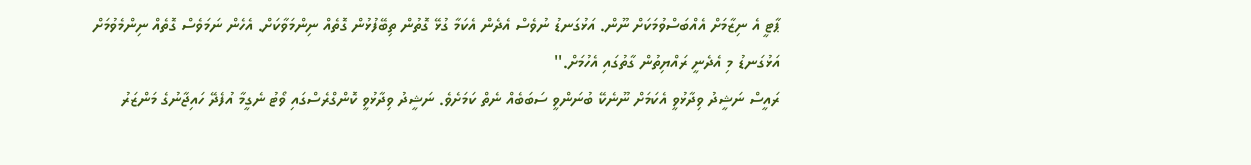ޕާޓީ އެ ނިޒާމަށް އެއްބަސްވުމަކަށް ނޫން. އަޅުގަނޑު ނުވެސް އެދެން އެކަމާ ގުޅޭ ގޮތުން ތިބޭފުޅުން ގޮތެއް ނިންމަވާކަށް. އެހެން ނަމަވެސް ގޮތެއް ނިންމެވުމަށް އަޅުގަނޑު މި އެދެނީ ރައްޔިތުން ގާތުގައި އެހުމަށް.''
ރައީސް ނަޝީދު ވިދާޅުވީ އެކަމަށް ނޫނެކޭ ބުނަންވީ ސަބަބެއް ނެތް ކަމަށެވެ. ނަޝީދު ވިދާޅުވީ ކޮންގްރެސްގައި ވޯޓު ނެގީމާ އުފެދޭ ހައިޖާނުގެ މަންޒަރު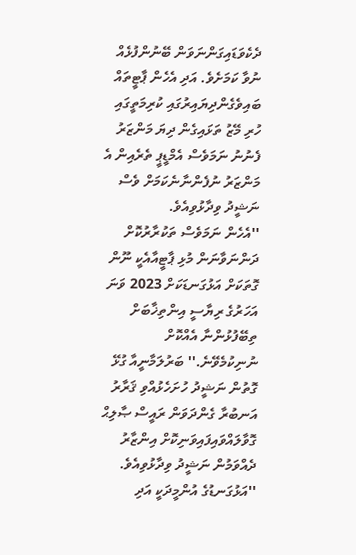ދެކެވަޑައިގަންނަވަން ބޭނުންފުޅެއް ނުވާ ކަމަށެވެ. އަދި އެހެން ޕާޓީތައް ބައިވެގެންދިޔައިރުގައި ކުރިމަތީގައި ހުރި މޭޒު ތަޅައިގެން ދިޔަ މަންޒަރު ފެނުނު ނަމަވެސް އެމްޑީޕީ ތެރެއިން އެ މަންޒަރު ނުފެންނާނެކަމަށް ވެސް ނަޝީދު ވިދާޅުވިއެވެ.
''އެހެން ނަމަވެސް ތަކުރާރުކޮށް ދަންނަވާނަން މުޅި ޕާޓީއާއެކީ ނޫން ގޮތަކަށް އަޅުގަނޑަކަށް 2023 ވަނަ އަހަރުގެ ރިޔާސީ އިންތިޚާބަށް ތިބޭފުޅުންނާ އެއްކޮށް ނުނިކުމެވޭނެ.'' ބަރުލަމާނީއާ ގުޅޭ ގޮތުން ނަޝީދު ހުށަހެޅުއްވި ޤަރާރު އަނބުރާ ގެންދަވަން ރައީސް ޞާލިޙް ގޮވާލައްވައިފައިވަނިކޮށް އިންޒާރު ދެއްވަމުން ނަޝީދު ވިދާޅުވިއެވެ.
''އަޅުގަނޑުގެ އުންމީދަކީ އަދި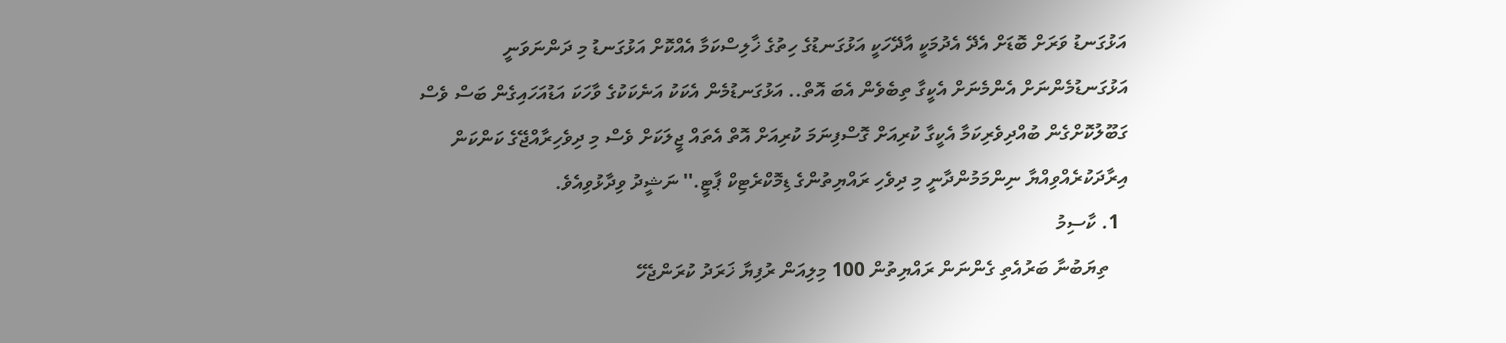އަޅުގަނޑު ވަރަށް ބޮޑަށް އެދޭ އެދުމަކީ އާދޭހަކީ އަޅުގަނޑުގެ ހިތުގެ ޚާލިސްކަމާ އެއްކޮށް އަޅުގަނޑު މި ދަންނަވަނީ އަޅުގަނޑުމެންނަށް އެންމެނަށް އެކީގާ ތިބެވެން އެބަ އޮތް.. އަޅުގަނޑުމެން އެކަކު އަނެކަކުގެ ވާހަކަ އަޑުއަހައިގެން ބަސް ވެސް ގަބޫލުކޮށްގެން ބުއްދިވެރިކަމާ އެކީގާ ކުރިއަށް ގޮސްފިނަމަ ކުރިއަށް އޮތް އެތައް ޖީލަކަށް ވެސް މި ދިވެހިރާއްޖޭގެ ކަންކަން އިރާދަކުރެއްވިއްޔާ ނިންމަމުންދާނީ މި ދިވެހި ރައްޔިތުންގެ ޑިމޮކްރެޓިކް ޕާޓީ.'' ނަޝީދު ވިދާޅުވިއެވެ.
  1. ކާސިމު
    ތިޔަބުނާ ބަރުއެތި ގެންނަން ރައްޔިތުން 100 މިލިއަން ރުފިޔާ ޚަރަދު ކުރަންޖެހޭ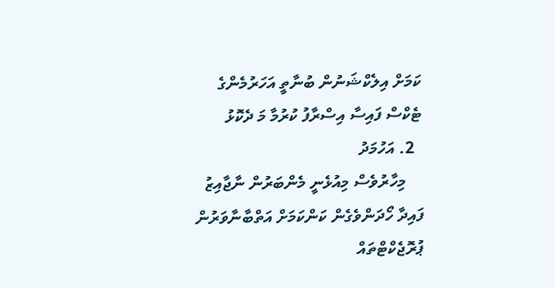ކަމަށް އިލެކްޝަނުން ބުނާތީ އަހަރުމެންގެ ޓެކްސް ފައިސާ އިސްރާފު ކުރުމާ މަ ދެކޮޅު
  2. އަހުމަދު
    މިހާރުވެސް މިއުޅެނީ މެންބަރުން ނާޖާއިޒު ފައިދާ ހޯދަންވެގެން ކަންކަމަށް އަތްބާނާވަރުން ޕުރޮޖެކްޓްތައް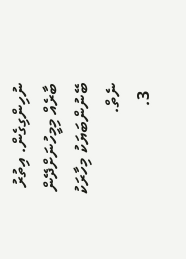ނުހިންގިގެން. އިތުރު ބާރެއް މިމީހުނަށްދޭން ބޭނުންބަޔަކު މިހާރަކު ނެތް.
  3.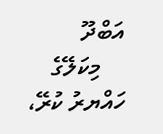އަބްދޫ
    މިކަލޭގެ ހައްޔރު ކުރޭ،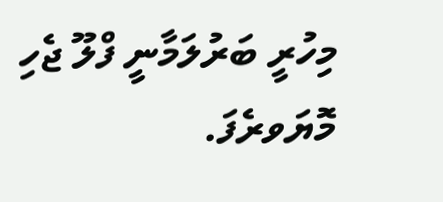މިހުރީ ބަރުލަމާނީ ފްލޫ ޖެހި މޮޔަވރެފަ.